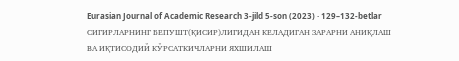Eurasian Journal of Academic Research 3-jild 5-son (2023) · 129–132-betlar
СИГИРЛАРНИНГ БЕПУШТ(ҚИСИР)ЛИГИДАН КЕЛАДИГАН ЗАРАРНИ АНИҚЛАШ ВА ИҚТИСОДИЙ КЎРСАТКИЧЛАРНИ ЯХШИЛАШ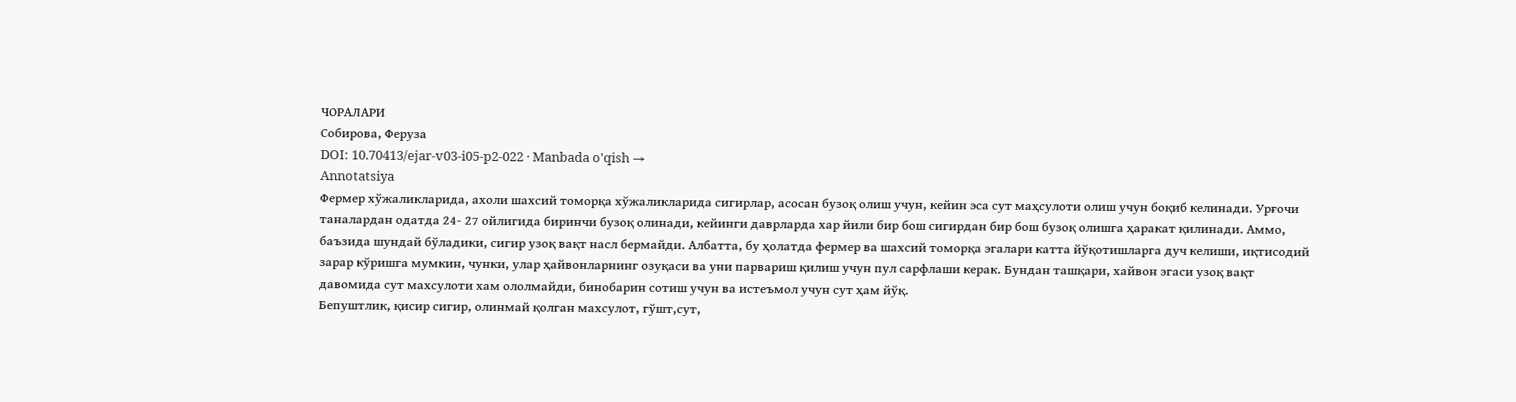ЧОРАЛАРИ
Собирова, Феруза
DOI: 10.70413/ejar-v03-i05-p2-022 · Manbada o'qish →
Annotatsiya
Фермер хўжаликларида, ахоли шахсий томорқа хўжаликларида сигирлар, асосан бузоқ олиш учун, кейин эса сут маҳсулоти олиш учун боқиб келинади. Урғочи таналардан одатда 24- 27 ойлигида биринчи бузоқ олинади, кейинги даврларда хар йили бир бош сигирдан бир бош бузоқ олишга ҳаракат қилинади. Аммо, баъзида шундай бўладики, сигир узоқ вақт насл бермайди. Албатта, бу ҳолатда фермер ва шахсий томорқа эгалари катта йўқотишларга дуч келиши, иқтисодий зарар кўришга мумкин, чунки, улар ҳайвонларнинг озуқаси ва уни парвариш қилиш учун пул сарфлаши керак. Бундан ташқари, хайвон эгаси узоқ вақт давомида сут махсулоти хам ололмайди, бинобарин сотиш учун ва истеъмол учун сут ҳам йўқ.
Бепуштлик, қисир сигир, олинмай қолган махсулот, гўшт,сут,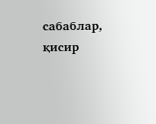сабаблар, қисир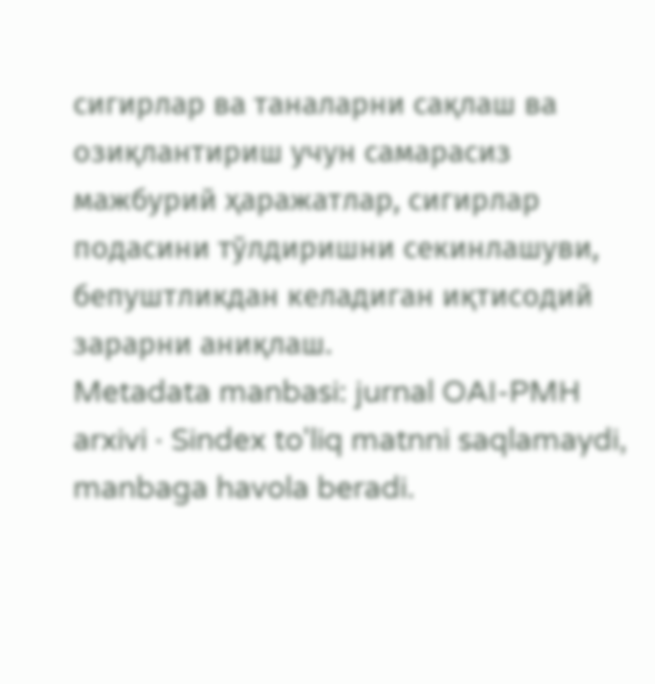сигирлар ва таналарни сақлаш ва озиқлантириш учун самарасиз мажбурий ҳаражатлар, сигирлар подасини тўлдиришни секинлашуви, бепуштликдан келадиган иқтисодий зарарни аниқлаш.
Metadata manbasi: jurnal OAI-PMH arxivi · Sindex to'liq matnni saqlamaydi, manbaga havola beradi.